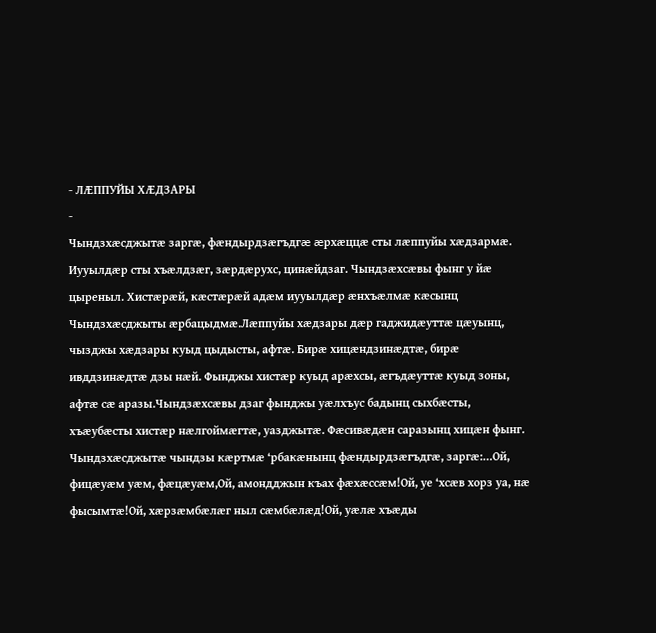- ЛÆППУЙЫ ХÆДЗАРЫ
-
Чындзхæсджытæ заргæ, фæндырдзæгъдгæ æрхæццæ сты лæппуйы хæдзармæ. Иууылдæр сты хъæлдзæг, зæрдæрухс, цинæйдзаг. Чындзæхсæвы фынг у йæ цыреныл. Хистæрæй, кæстæрæй адæм иууылдæр æнхъæлмæ кæсынц Чындзхæсджыты æрбацыдмæ.Лæппуйы хæдзары дæр гаджидæуттæ цæуынц, чызджы хæдзары куыд цыдысты, афтæ. Бирæ хицæндзинæдтæ, бирæ ивддзинæдтæ дзы нæй. Фынджы хистæр куыд арæхсы, æгъдæуттæ куыд зоны, афтæ сæ аразы.Чындзæхсæвы дзаг фынджы уæлхъус бадынц сыхбæсты, хъæубæсты хистæр нæлгоймæгтæ, уазджытæ. Фæсивæдæн саразынц хицæн фынг. Чындзхæсджытæ чындзы кæртмæ ‘рбакæнынц фæндырдзæгъдгæ, заргæ:…Ой, фицæуæм уæм, фæцæуæм,Ой, амондджын къах фæхæссæм!Ой, уе ‘хсæв хорз уа, нæ фысымтæ!Ой, хæрзæмбæлæг ныл сæмбæлæд!Ой, уæлæ хъæды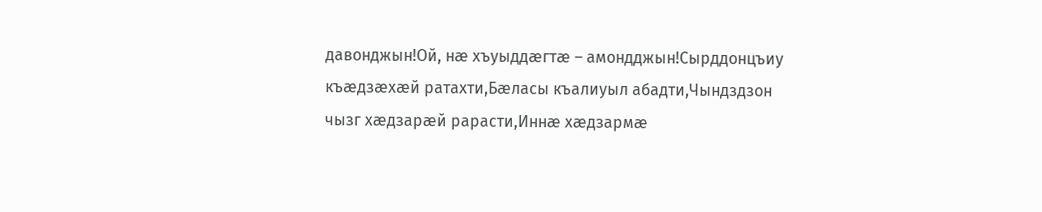давонджын!Ой, нæ хъуыддæгтæ – амондджын!Сырддонцъиу къæдзæхæй ратахти,Бæласы къалиуыл абадти,Чындздзон чызг хæдзарæй рарасти,Иннæ хæдзармæ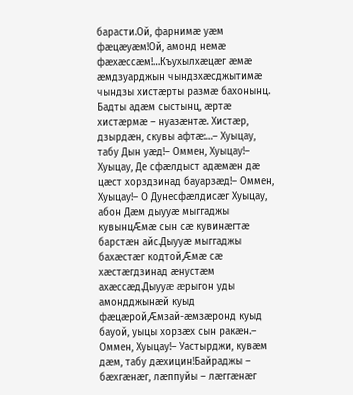барасти.Ой, фарнимæ уæм фæцæуæм!Ой, амонд немæ фæхæссæм!…Къухылхæцæг æмæ æмдзуарджын чындзхæсджытимæ чындзы хистæрты размæ бахонынц. Бадты адæм сыстынц, æртæ хистæрмæ – нуазæнтæ. Хистæр, дзырдæн, скувы афтæ:…– Хуыцау, табу Дын уæд!– Оммен, Хуыцау!– Хуыцау, Де сфæлдыст адæмæн дæ цæст хорздзинад бауарзæд!– Оммен, Хуыцау!– О Дунесфæлдисæг Хуыцау, абон Дæм дыууæ мыггаджы кувынцÆмæ сын сæ кувинæгтæ барстæн айс.Дыууæ мыггаджы бахæстæг кодтой,Æмæ сæ хæстæгдзинад æнустæм ахæссæд.Дыууæ æрыгон уды амондджынæй куыд фæцæрой,Æмзай-æмзæронд куыд бауой, уыцы хорзæх сын ракæн.– Оммен, Хуыцау!– Уастырджи, кувæм дæм, табу дæхицин!Байраджы – бæхгæнæг, лæппуйы – лæггæнæг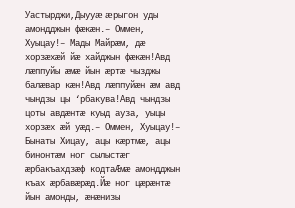Уастырджи,Дыууæ æрыгон уды амондджын фæкæн.– Оммен, Хуыцау!– Мады Майрæм, дæ хорзæхæй йæ хайджын фæкæн!Авд лæппуйы æмæ йын æртæ чызджы балæвар кæн!Авд лæппуйæн æм авд чындзы цы ‘рбакува!Авд чындзы цоты авдæнтæ куыд ауза, уыцы хорзæх æй уæд.– Оммен, Хуыцау!– Бынаты Хицау, ацы кæртмæ, ацы бинонтæм ног сылыстæг æрбакъахдзæф кодтаÆмæ амондджын къах æрбавæрæд.Йæ ног цæрæнтæ йын амонды, æнæнизы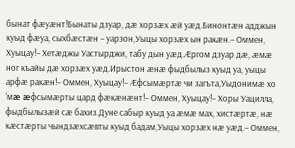бынат фæуæнт!Бынаты дзуар, дæ хорзæх æй уæд.Бинонтæн адджын куыд фæуа, сыхбæстæн – уарзон,Уыцы хорзæх ын ракæн.– Оммен, Хуыцау!– Хетæджы Уастырджи, табу дын уæд.Æргом дзуар дæ, æмæ ног къайы дæ хорзæх уæд.Ирыстон æнæ фыдбылыз куыд уа, уыцы арфæ ракæн!– Оммен, Хуыцау!– Æфсымæртæ чи загъта,Уыдонимæ хо ‘мæ æфсымæрты цард фæкæнæнт!– Оммен, Хуыцау!– Хоры Уацилла, фыдбылызæй сæ бахиз.Дуне сабыр куыд уа æмæ мах, хистæртæ, нæ кæстæрты чындзæхсæвты куыд бадам,Уыцы хорзæх нæ уæд.– Оммен,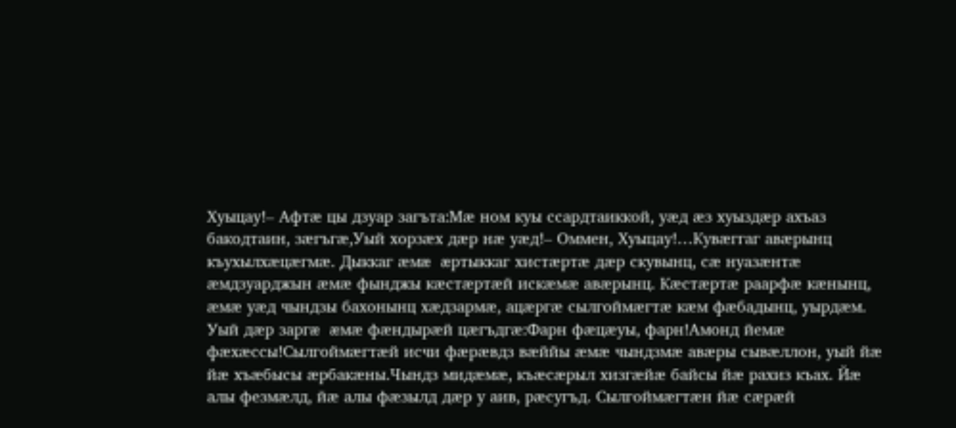Хуыцау!– Афтæ цы дзуар загъта:Мæ ном куы ссардтаиккой, уæд æз хуыздæр ахъаз бакодтаин, зæгъгæ,Уый хорзæх дæр нæ уæд!– Оммен, Хуыцау!…Кувæггаг авæрынц къухылхæцæгмæ. Дыккаг æмæ æртыккаг хистæртæ дæр скувынц, сæ нуазæнтæ æмдзуарджын æмæ фынджы кæстæртæй искæмæ авæрынц. Кæстæртæ раарфæ кæнынц, æмæ уæд чындзы бахонынц хæдзармæ, ацæргæ сылгоймæгтæ кæм фæбадынц, уырдæм. Уый дæр заргæ æмæ фæндырæй цæгъдгæ:Фарн фæцæуы, фарн!Амонд йемæ фæхæссы!Сылгоймæгтæй исчи фæрæвдз вæййы æмæ чындзмæ авæры сывæллон, уый йæ йæ хъæбысы æрбакæны.Чындз мидæмæ, къæсæрыл хизгæйæ байсы йæ рахиз къах. Йæ алы фезмæлд, йæ алы фæзылд дæр у аив, рæсугъд. Сылгоймæгтæн йæ сæрæй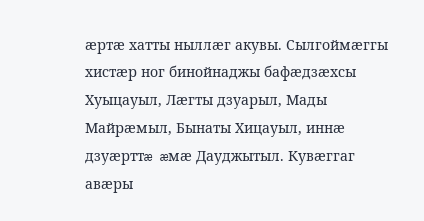æртæ хатты ныллæг акувы. Сылгоймæггы хистæр ног бинойнаджы бафæдзæхсы Хуыцауыл, Лæгты дзуарыл, Мады Майрæмыл, Бынаты Хицауыл, иннæ дзуæрттæ æмæ Дауджытыл. Кувæггаг авæры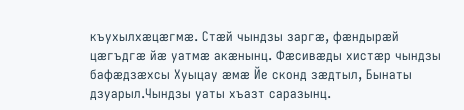къухылхæцæгмæ. Стæй чындзы заргæ, фæндырæй цæгъдгæ йæ уатмæ акæнынц. Фæсивæды хистæр чындзы бафæдзæхсы Хуыцау æмæ Йе сконд зæдтыл, Бынаты дзуарыл.Чындзы уаты хъазт саразынц.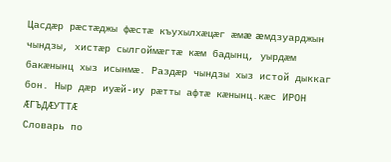Цасдæр рæстæджы фæстæ къухылхæцæг æмæ æмдзуарджын чындзы, хистæр сылгоймæгтæ кæм бадынц, уырдæм бакæнынц хыз исынмæ. Раздæр чындзы хыз истой дыккаг бон. Ныр дæр иуæй-иу рæтты афтæ кæнынц.кæс ИРОН ÆГЪДÆУТТÆ
Словарь по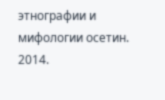этнографии и мифологии осетин. 2014.